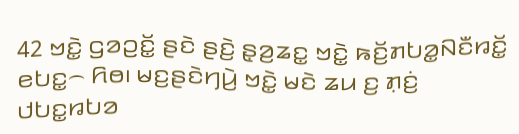42 ꤠꤢꤧ꤭ ꤞꤤꤑꤢꤩ꤭ ꤔꤢꤧ ꤔꤢꤧ꤬ ꤔ꤫ꤤ꤬ꤘꤢ꤭ ꤠꤢꤧ꤭ ꤒꤢꤩ꤬ꤊꤝꤤ꤭ꤡꤢꤪꤙꤢꤩ꤭ ꤕꤝꤢ꤭꤮ ꤖꤥ꤯ ꤗꤢ꤬ꤔꤢꤧꤚꤣꤧ꤬ ꤠꤢꤧ꤭ ꤗꤢꤧ ꤘꤣ ꤢ꤬ ꤊ꤫ꤢꤦ꤬ ꤓꤝꤢ꤭ꤙꤝꤤ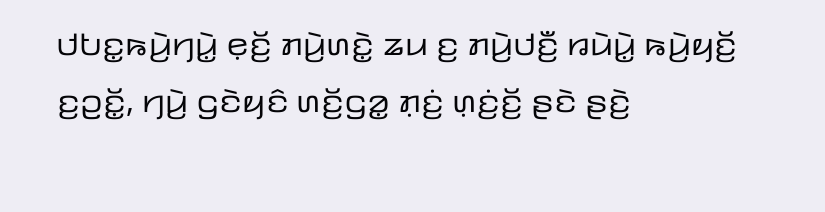ꤓꤝꤢ꤭ꤒꤣꤧ꤬ꤚꤣꤧ꤭ ꤕ꤫ꤢꤩ꤬ ꤊꤣꤧ꤬ꤛꤢꤧ꤭ ꤘꤣ ꤢ꤬ ꤊꤣꤧ꤬ꤓꤢꤪ꤬ ꤙꤣꤧꤣꤧ꤭ ꤒꤣꤧ꤬ꤟꤢꤩ꤬ ꤢ꤬ꤑꤢꤩ꤭, ꤚꤣꤧ꤬ ꤞꤢꤧꤟꤢꤨ ꤛꤢꤩ꤬ꤞꤤ꤭ ꤊ꤫ꤢꤦ꤬ ꤛ꤫ꤢꤦ꤬ꤢꤩ꤬ ꤔꤢꤧ ꤔꤢꤧ꤬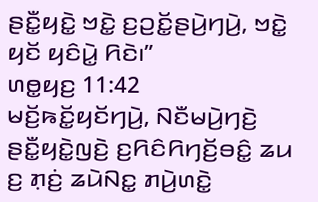ꤔꤢꤪ꤭ꤟꤢꤧ꤭ ꤠꤢꤧ꤭ ꤢ꤬ꤑꤢꤩ꤭ꤔꤣꤧ꤬ꤚꤣꤧ꤬, ꤠꤢꤧ꤭ ꤟꤢꤩ ꤟꤢꤨꤣꤧ꤭ ꤖꤢꤧ꤯”
ꤛꤥ꤭ꤟꤢ꤬ 11:42
ꤗꤢꤩ꤬ꤒꤢꤩ꤭ꤟꤢꤩꤚꤣꤧ꤬, ꤡꤢꤪꤗꤣꤧ꤬ꤚꤢꤧ꤬ ꤔꤢꤪ꤭ꤟꤢꤧ꤭ꤜꤢꤧ꤬ ꤢ꤬ꤖꤢꤨꤖꤚꤢꤩ꤬ꤋꤢꤨ꤭ ꤘꤣ ꤢ꤬ ꤊ꤫ꤢꤦ꤬ ꤘꤣꤧꤡꤢ꤭ ꤊꤣꤧ꤬ꤛꤢꤧ꤭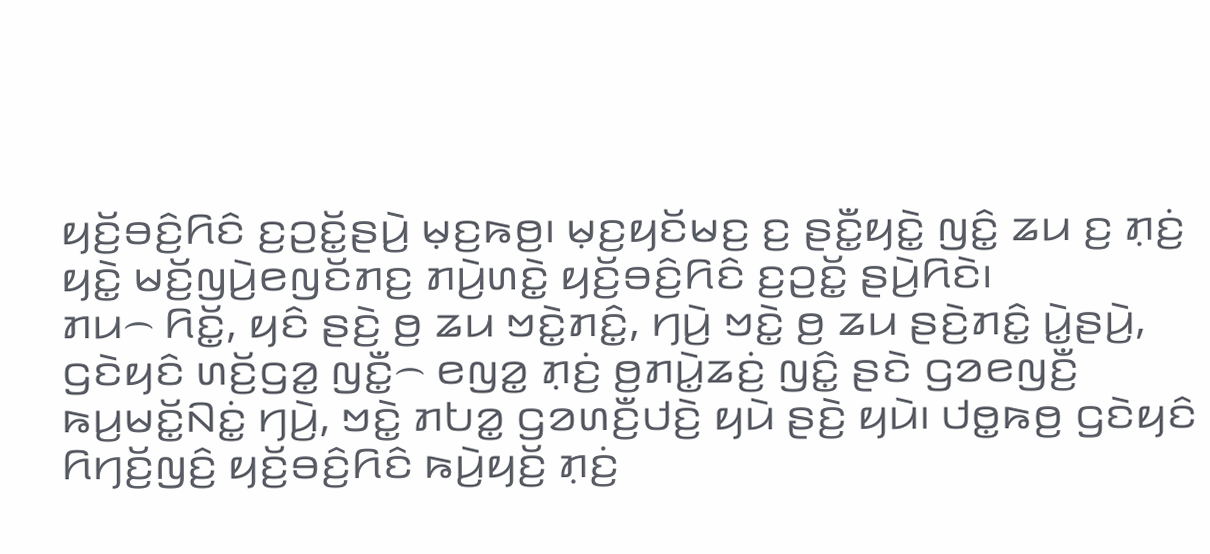ꤟꤢꤩ꤬ꤋꤢꤨ꤬ꤖꤢꤨ ꤢ꤬ꤑꤢꤩ꤭ꤔꤣꤧ꤬ ꤗ꤫ꤢ꤬ꤒꤥ꤬꤯ ꤗ꤫ꤢ꤬ꤟꤢꤩꤗꤢ꤬ ꤢ꤬ ꤔꤢꤪ꤭ꤟꤢꤧ꤭ ꤜꤢꤨ꤭ ꤘꤣ ꤢ꤬ ꤊ꤫ꤢꤦ꤬ ꤟꤢꤧ꤭ ꤗꤢꤩ꤬ꤜꤣꤧ꤬ꤕꤜꤢꤩꤊꤢ꤬ ꤊꤣꤧ꤬ꤛꤢꤧ꤭ ꤟꤢꤩ꤬ꤋꤢꤨ꤬ꤖꤢꤨ ꤢ꤬ꤑꤢꤩ꤭ ꤔꤣꤧ꤬ꤖꤢꤧ꤯
ꤊꤣ꤮ ꤖꤢꤩ꤭, ꤟꤢꤨ ꤔꤢꤧ꤬ ꤥ꤬ ꤘꤣ ꤠꤢꤧ꤭ꤊꤢꤨ꤭, ꤚꤣꤧ꤬ ꤠꤢꤧ꤭ ꤥ꤬ ꤘꤣ ꤔꤢꤧ꤬ꤊꤢꤨ꤭ ꤣꤧ꤭ꤔꤣꤧ꤬, ꤞꤢꤧꤟꤢꤨ ꤛꤢꤩ꤬ꤞꤤ꤭ ꤜꤢꤪ꤭꤮ ꤕꤜꤤ꤭ ꤊ꤫ꤢꤦ꤬ ꤥ꤬ꤊꤣꤧ꤭ꤘꤢꤦ꤬ ꤜꤢꤨ꤭ ꤔꤢꤧ ꤞꤤꤕꤜꤢꤪ꤬ ꤒꤣ꤬ꤗꤢꤩ꤭ꤡꤢꤦ꤭ ꤚꤣꤧ꤬, ꤠꤢꤧ꤭ ꤊꤝꤤ꤭ ꤞꤤꤛꤢꤪ꤬ꤓꤢꤧ꤬ ꤟꤣꤧ ꤔꤢꤧ꤬ ꤟꤣꤧ꤯ ꤓꤥ꤭ꤒꤥ꤬ ꤞꤢꤧꤟꤢꤨ ꤖꤚꤢꤩ꤬ꤜꤢꤨ꤬ ꤟꤢꤩ꤬ꤋꤢꤨ꤬ꤖꤢꤨ ꤒꤣꤧ꤬ꤟꤢꤩ꤬ ꤊ꤫ꤢꤦ꤬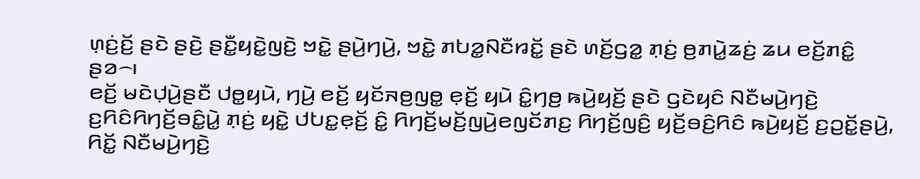ꤛ꤫ꤢꤦ꤬ꤢꤩ꤬ ꤔꤢꤧ ꤔꤢꤧ꤬ ꤔꤢꤪ꤭ꤟꤢꤧ꤭ꤜꤢꤧ꤬ ꤠꤢꤧ꤭ ꤔꤣꤧ꤬ꤚꤣꤧ꤬, ꤠꤢꤧ꤭ ꤊꤝꤤ꤭ꤡꤢꤪꤙꤢꤩ꤭ ꤔꤢꤧ ꤛꤢꤩ꤬ꤞꤤ꤭ ꤊ꤫ꤢꤦ꤬ ꤥ꤬ꤊꤣꤧ꤭ꤘꤢꤦ꤬ ꤘꤣ ꤕꤢꤩ꤬ꤊꤢꤨ꤭ ꤔꤤ꤮꤯
ꤕꤢꤩ꤬ ꤗꤢꤧꤓ꤫ꤣꤧ꤬ꤔꤢꤪ ꤓꤥ꤭ꤟꤣꤧ, ꤚꤣꤧ꤬ ꤕꤢꤩ꤬ ꤟꤢꤩꤏꤥ꤬ꤜꤥ꤭ ꤕ꤫ꤢꤩ꤬ ꤟꤣꤧ ꤢꤨ꤭ꤚꤥ꤬ ꤒꤣꤧ꤬ꤟꤢꤩ꤬ ꤔꤢꤧ ꤞꤢꤧꤟꤢꤨ ꤡꤢꤪꤗꤣꤧ꤬ꤚꤢꤧ꤬ ꤢ꤬ꤖꤢꤨꤖꤚꤢꤩ꤬ꤋꤢꤨ꤭ꤣꤧ꤭ ꤊ꤫ꤢꤦ꤬ ꤟꤢꤧ꤭ ꤓꤝꤢ꤭ꤕ꤫ꤢꤩ꤬ ꤢꤨ꤭ ꤖꤚꤢꤩ꤬ꤗꤢꤩ꤬ꤜꤣꤧ꤬ꤕꤜꤢꤩꤊꤢ꤬ ꤖꤚꤢꤩ꤬ꤜꤢꤨ꤬ ꤟꤢꤩ꤬ꤋꤢꤨ꤬ꤖꤢꤨ ꤒꤣꤧ꤬ꤟꤢꤩ꤬ ꤢ꤬ꤑꤢꤩ꤭ꤔꤣꤧ꤬, ꤖꤢꤩ꤭ ꤡꤢꤪꤗꤣꤧ꤬ꤚꤢꤧ꤬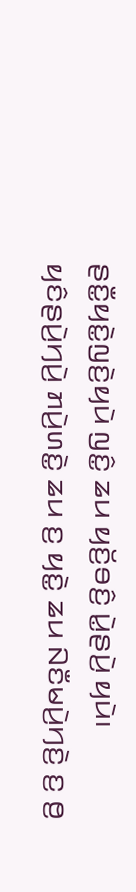ꤔꤢꤪ꤭ꤟꤢꤧ꤭ꤜꤢꤧ꤬ꤟꤣꤧ ꤜꤢꤨ꤭ ꤘꤣ ꤟꤢꤩ꤬ꤋꤢꤨ꤬ ꤣꤧ꤭ꤔꤣꤧ꤬ ꤟꤣꤧ꤯
ꤟꤢꤨꤔꤣꤧ꤬ꤚꤣꤧ꤬ ꤊꤣꤧ꤬ꤛꤢꤧ꤭ ꤘꤣ ꤢ꤬ ꤟꤢꤧ꤭ ꤘꤣ ꤡꤢꤪꤗꤣꤧ꤬ꤚꤢꤧ꤬ ꤢ꤬ ꤥ꤬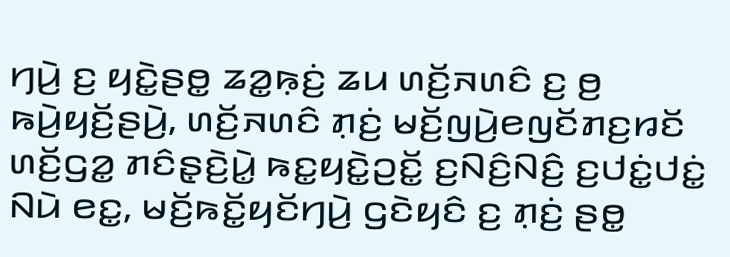ꤚꤣꤧ꤬ ꤢ꤬ ꤟꤢꤧ꤭ꤔꤥ꤭ ꤘꤤ꤭ꤒ꤫ꤢꤦ꤬ ꤘꤣ ꤛꤢꤩ꤬ꤏꤛꤢꤨ ꤢ꤬ ꤥ꤬ ꤒꤣꤧ꤬ꤟꤢꤩ꤬ꤔꤣꤧ꤬, ꤛꤢꤩ꤬ꤏꤛꤢꤨ ꤊ꤫ꤢꤦ꤬ ꤗꤢꤩ꤬ꤜꤣꤧ꤬ꤕꤜꤢꤩꤊꤢ꤬ꤙꤢꤩ ꤛꤢꤩ꤬ꤞꤤ꤭ ꤊꤢꤨꤔ꤫ꤢꤧ꤬ꤣꤧ꤭ ꤒꤢ꤭ꤟꤢꤧ꤭ꤑꤢꤩ꤭ ꤢ꤬ꤡꤢꤨ꤬ꤡꤢꤨ꤬ ꤢ꤬ꤓꤢꤦ꤭ꤓꤢꤦ꤭ ꤡꤣꤧ ꤕꤢ꤭, ꤗꤢꤩ꤬ꤒꤢꤩ꤭ꤟꤢꤩꤚꤣꤧ꤬ ꤞꤢꤧꤟꤢꤨ ꤢ꤬ ꤊ꤫ꤢꤦ꤬ ꤔꤥ꤭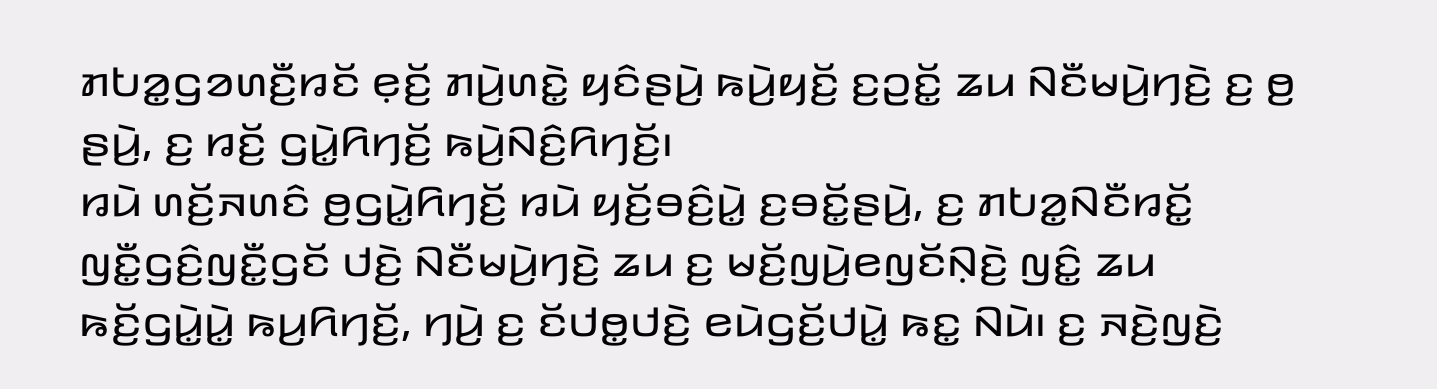ꤊꤝꤤ꤭ꤞꤤꤛꤢꤪ꤬ꤙꤢꤩ ꤕ꤫ꤢꤩ꤬ ꤊꤣꤧ꤬ꤛꤢꤧ꤭ ꤟꤢꤨꤔꤣꤧ꤬ ꤒꤣꤧ꤬ꤟꤢꤩ꤬ ꤢ꤬ꤑꤢꤩ꤭ ꤘꤣ ꤡꤢꤪꤗꤣꤧ꤬ꤚꤢꤧ꤬ ꤢ꤬ ꤥ꤬ ꤔꤣꤧ꤬, ꤢ꤬ ꤙꤢꤩ꤬ ꤞꤣꤧ꤭ꤖꤚꤢꤩ꤬ ꤒꤣꤧ꤬ꤡꤢꤨ꤬ꤖꤚꤢꤩ꤬꤯
ꤙꤣꤧ ꤛꤢꤩ꤬ꤏꤛꤢꤨ ꤥ꤬ꤞꤣꤧ꤭ꤖꤚꤢꤩ꤬ ꤙꤣꤧ ꤟꤢꤩ꤬ꤋꤢꤨ꤬ꤣꤧ꤭ ꤢ꤬ꤋꤢꤩ꤭ꤔꤣꤧ꤬, ꤢ꤬ ꤊꤝꤤ꤭ꤡꤢꤪꤙꤢꤩ꤭ ꤜꤢꤪ꤭ꤞꤢꤨ꤬ꤜꤢꤪ꤭ꤞꤢꤩ ꤓꤢꤧ꤬ ꤡꤢꤪꤗꤣꤧ꤬ꤚꤢꤧ꤬ ꤘꤣ ꤢ꤬ ꤗꤢꤩ꤬ꤜꤣꤧ꤬ꤕꤜꤢꤩꤡ꤫ꤢꤧ꤬ ꤜꤢꤨ꤭ ꤘꤣ ꤒꤢꤩ꤬ꤞꤣꤧ꤭ꤣꤧ꤭ ꤒꤣ꤬ꤖꤚꤢꤩ꤬, ꤚꤣꤧ꤬ ꤢ꤬ ꤢꤩꤓꤥ꤭ꤓꤢꤧ꤬ ꤕꤣꤧꤞꤢꤩ꤬ꤓꤣꤧ꤭ ꤒꤢ꤭ ꤡꤣꤧ꤯ ꤢ꤬ ꤏꤢꤧ꤬ꤜꤢꤧ꤬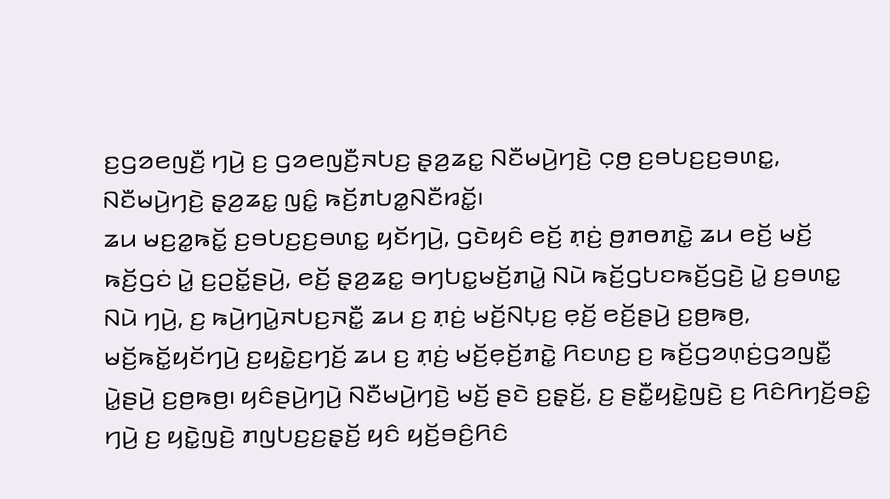ꤢ꤬ꤞꤤꤕꤜꤢꤪ꤬ ꤚꤣꤧ꤬ ꤢ꤬ ꤞꤤꤕꤜꤢꤪ꤬ꤏꤝꤢ꤬ ꤔ꤫ꤤ꤬ꤘꤢ꤭ ꤡꤢꤪꤗꤣꤧ꤬ꤚꤢꤧ꤬ ꤍ꤫ꤥ꤬ ꤢ꤬ꤋꤝꤢ꤬ꤢ꤬ꤋꤛꤢ꤭, ꤡꤢꤪꤗꤣꤧ꤬ꤚꤢꤧ꤬ ꤔ꤫ꤤ꤬ꤘꤢ꤭ ꤜꤢꤨ꤭ ꤒꤢꤩ꤬ꤊꤝꤤ꤭ꤡꤢꤪꤙꤢꤩ꤭꤯
ꤘꤣ ꤗꤢ꤬ꤤ꤭ꤒꤢꤩ꤭ ꤢ꤬ꤋꤝꤢ꤬ꤢ꤬ꤋꤛꤢ꤭ ꤟꤢꤩꤚꤣꤧ꤬, ꤞꤢꤧꤟꤢꤨ ꤕꤢꤩ꤬ ꤊ꤫ꤢꤦ꤬ ꤥ꤬ꤊꤥꤊꤢꤧ꤭ ꤘꤣ ꤕꤢꤩ꤬ ꤗꤢꤩ꤬ ꤒꤢꤩ꤬ꤞꤢꤦ ꤣꤧ꤭ ꤢ꤬ꤑꤢꤩ꤭ꤔꤣꤧ꤬, ꤕꤢꤩ꤬ ꤔ꤫ꤤ꤬ꤘꤢ꤭ ꤋꤚꤝꤢ꤭ꤗꤢꤩ꤬ꤊꤣꤧ꤭ ꤡꤣꤧ ꤒꤢꤩ꤬ꤞꤝꤢꤒꤢꤩ꤬ꤞꤢꤧ꤬ ꤣꤧ꤭ ꤢ꤬ꤋꤛꤢ꤭ ꤡꤣꤧ ꤚꤣꤧ꤬, ꤢ꤬ ꤒꤣꤧ꤬ꤚꤣꤧ꤭ꤏꤝꤢ꤬ꤏꤢꤪ꤭ ꤘꤣ ꤢ꤬ ꤊ꤫ꤢꤦ꤬ ꤗꤢꤩ꤬ꤡꤝ꤫ꤢ꤬ ꤕ꤫ꤢꤩ꤬ ꤕꤢꤩ꤬ꤔꤣꤧ꤬ ꤢ꤬ꤥ꤬ꤒꤥ꤬, ꤗꤢꤩ꤬ꤒꤢꤩ꤭ꤟꤢꤩꤚꤣꤧ꤬ ꤢ꤬ꤟꤢꤧ꤭ꤢ꤬ꤚꤢꤩ꤬ ꤘꤣ ꤢ꤬ ꤊ꤫ꤢꤦ꤬ ꤗꤢꤩ꤬ꤕ꤫ꤢꤩ꤬ꤊꤢꤧ꤭ ꤖꤢꤛꤢ꤬ ꤢ꤬ ꤒꤢꤩ꤬ꤞꤤꤛ꤫ꤢꤦ꤬ꤞꤤꤜꤢꤪ꤭ ꤣꤧ꤭ꤔꤣꤧ꤬ ꤢ꤬ꤥ꤬ꤒꤥ꤬꤯ ꤟꤢꤨꤔꤣꤧ꤬ꤚꤣꤧ꤬ ꤡꤢꤪꤗꤣꤧ꤬ꤚꤢꤧ꤬ ꤗꤢꤩ꤬ ꤔꤢꤧ ꤢ꤬ꤔ꤫ꤢꤩ꤬, ꤢ꤬ ꤔꤢꤪ꤭ꤟꤢꤧ꤭ꤜꤢꤧ꤬ ꤢ꤬ ꤖꤢꤨꤖꤚꤢꤩ꤬ꤋꤢꤨ꤭ ꤚꤣꤧ꤬ ꤢ꤬ ꤟꤢꤧ꤭ꤜꤢꤧ꤬ ꤊꤜꤝꤢ꤬ꤢ꤬ꤔ꤫ꤢꤩ꤬ ꤟꤢꤨ ꤟꤢꤩ꤬ꤋꤢꤨ꤬ꤖꤢꤨ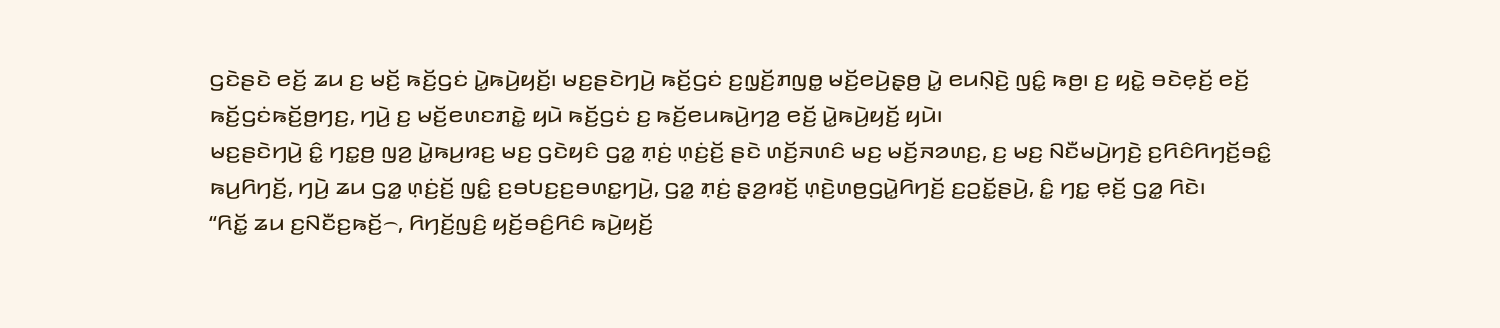ꤞꤢꤧꤔꤢꤧ ꤕꤢꤩ꤬ ꤘꤣ ꤢ꤬ ꤗꤢꤩ꤬ ꤒꤢꤩ꤬ꤞꤢꤦ ꤣꤧ꤭ꤒꤣꤧ꤬ꤟꤢꤩ꤬꤯ ꤗꤢ꤬ꤔꤢꤧꤚꤣꤧ꤬ ꤒꤢꤩ꤬ꤞꤢꤦ ꤢ꤬ꤜ꤫ꤢꤩ꤬ꤊꤜꤥ꤭ ꤗꤢꤩ꤬ꤕꤣꤧ꤬ꤔ꤫ꤥ꤬ ꤣꤧ꤭ ꤕꤣꤡ꤫ꤢꤧ꤬ ꤜꤢꤨ꤭ ꤒꤥ꤬꤯ ꤢ꤬ ꤟꤢꤧ꤭ ꤋꤢꤧꤕ꤫ꤢꤩ꤬ ꤕꤢꤩ꤬ ꤒꤢꤩ꤬ꤞꤢꤦꤒꤢꤩ꤬ꤥ꤬ꤚꤢ꤬, ꤚꤣꤧ꤬ ꤢ꤬ ꤗꤢꤩ꤬ꤕꤛꤢꤊꤢꤧ꤭ ꤟꤣꤧ ꤒꤢꤩ꤬ꤞꤢꤦ ꤢ꤬ ꤒꤢꤩ꤬ꤕꤣꤒꤣꤧ꤬ꤚꤤ꤬ ꤕꤢꤩ꤬ ꤣꤧ꤭ꤒꤣꤧ꤬ꤟꤢꤩ꤬ ꤟꤣꤧ꤯
ꤗꤢ꤬ꤔꤢꤧꤚꤣꤧ꤬ ꤢꤨ꤭ ꤚꤢ꤭ꤥ꤬ ꤜꤤ꤬ ꤣꤧ꤭ꤒꤣ꤬ꤙꤢ꤬ ꤗꤢ꤬ ꤞꤢꤧꤟꤢꤨ ꤞꤤ꤭ ꤊ꤫ꤢꤦ꤬ ꤛ꤫ꤢꤦ꤬ꤢꤩ꤬ ꤔꤢꤧ ꤛꤢꤩ꤬ꤏꤛꤢꤨ ꤗꤢ꤬ ꤗꤢꤩ꤬ꤏꤤꤛꤢ꤬, ꤢ꤬ ꤗꤢ꤬ ꤡꤢꤪꤗꤣꤧ꤬ꤚꤢꤧ꤬ ꤢ꤬ꤖꤢꤨꤖꤚꤢꤩ꤬ꤋꤢꤨ꤭ ꤒꤣ꤬ꤖꤚꤢꤩ꤬, ꤚꤣꤧ꤬ ꤘꤣ ꤞꤤ꤭ ꤛ꤫ꤢꤦ꤬ꤢꤩ꤬ ꤜꤢꤨ꤭ ꤢ꤬ꤋꤝꤢ꤬ꤢ꤬ꤋꤛꤢ꤭ꤚꤣꤧ꤬, ꤞꤤ꤭ ꤊ꤫ꤢꤦ꤬ ꤔ꤫ꤤ꤬ꤙꤢꤩ꤬ ꤛ꤫ꤢꤧ꤬ꤛꤥ꤬ꤞꤣꤧ꤭ꤖꤚꤢꤩ꤬ ꤢ꤬ꤑꤢꤩ꤭ꤔꤣꤧ꤬, ꤢꤨ꤭ ꤚꤢ꤭ ꤕ꤫ꤢꤩ꤬ ꤞꤤ꤭ ꤖꤢꤧ꤯
“ꤖꤢꤩ꤭ ꤘꤣ ꤢ꤬ꤡꤢꤪꤢ꤬ꤒꤢꤩ꤬꤮, ꤖꤚꤢꤩ꤬ꤜꤢꤨ꤬ ꤟꤢꤩ꤬ꤋꤢꤨ꤬ꤖꤢꤨ ꤒꤣꤧ꤬ꤟꤢꤩ꤬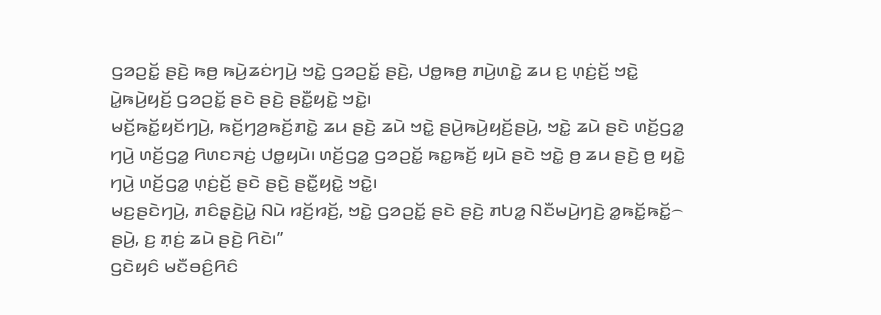ꤞꤤꤑꤢꤩ꤭ ꤔꤢꤧ꤬ ꤒꤥ꤬ ꤒꤣꤧ꤬ꤘꤢꤦꤚꤣꤧ꤬ ꤠꤢꤧ꤭ ꤞꤤꤑꤢꤩ꤭ ꤔꤢꤧ꤬, ꤓꤥ꤭ꤒꤥ꤬ ꤊꤣꤧ꤬ꤛꤢꤧ꤭ ꤘꤣ ꤢ꤬ ꤛ꤫ꤢꤦ꤬ꤢꤩ꤬ ꤠꤢꤧ꤭ ꤣꤧ꤭ꤒꤣꤧ꤬ꤟꤢꤩ꤬ ꤞꤤꤑꤢꤩ꤭ ꤔꤢꤧ ꤔꤢꤧ꤬ ꤔꤢꤪ꤭ꤟꤢꤧ꤭ ꤠꤢꤧ꤭꤯
ꤗꤢꤩ꤬ꤒꤢꤩ꤭ꤟꤢꤩꤚꤣꤧ꤬, ꤒꤢꤩ꤬ꤚꤤ꤬ꤒꤢꤩ꤬ꤊꤢꤧ꤭ ꤘꤣ ꤔꤢꤧ꤬ ꤘꤣꤧ ꤠꤢꤧ꤭ ꤔꤣꤧ꤬ꤒꤣꤧ꤬ꤟꤢꤩ꤬ꤔꤣꤧ꤬, ꤠꤢꤧ꤭ ꤘꤣꤧ ꤔꤢꤧ ꤛꤢꤩ꤬ꤞꤤ꤭ ꤚꤣꤧ꤬ ꤛꤢꤩ꤬ꤞꤤ꤭ ꤖꤛꤢꤏꤢꤦ꤬ ꤓꤥ꤭ꤟꤣꤧ꤯ ꤛꤢꤩ꤬ꤞꤤ꤭ ꤞꤤꤑꤢꤩ꤭ ꤒꤢ꤭ꤒꤢꤩ꤬ ꤟꤣꤧ ꤔꤢꤧ ꤠꤢꤧ꤭ ꤥ꤬ ꤘꤣ ꤔꤢꤧ꤬ ꤥ꤬ ꤟꤢꤧ꤭ ꤚꤣꤧ꤬ ꤛꤢꤩ꤬ꤞꤤ꤭ ꤛ꤫ꤢꤦ꤬ꤢꤩ꤬ ꤔꤢꤧ ꤔꤢꤧ꤬ ꤔꤢꤪ꤭ꤟꤢꤧ꤭ ꤠꤢꤧ꤭꤯
ꤗꤢ꤬ꤔꤢꤧꤚꤣꤧ꤬, ꤊꤢꤨꤔ꤫ꤢꤧ꤬ꤣꤧ꤭ ꤡꤣꤧ ꤙꤢꤩ꤬ꤙꤢꤩ꤬, ꤠꤢꤧ꤭ ꤞꤤꤑꤢꤩ꤭ ꤔꤢꤧ ꤔꤢꤧ꤬ ꤊꤝꤤ꤭ ꤡꤢꤪꤗꤣꤧ꤬ꤚꤢꤧ꤬ ꤤ꤭ꤒꤢꤩ꤭ꤒꤢꤩ꤭꤮ ꤔꤣꤧ꤬, ꤢ꤬ ꤊ꤫ꤢꤦ꤬ ꤘꤣꤧ ꤔꤢꤧ꤬ ꤖꤢꤧ꤯”
ꤞꤢꤧꤟꤢꤨ ꤗꤢꤪꤋꤢꤨ꤬ꤖꤢꤨ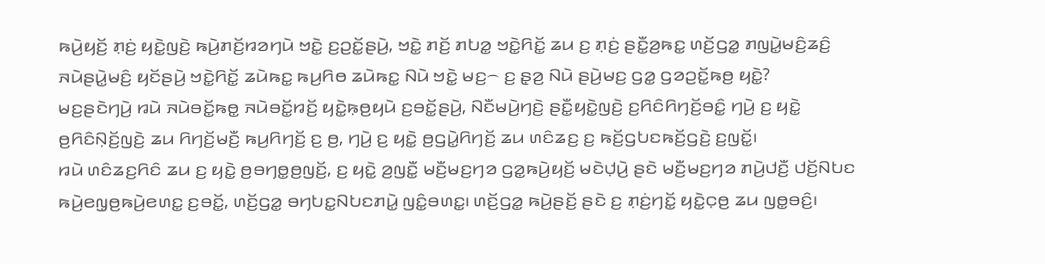ꤒꤣꤧ꤬ꤟꤢꤩ꤬ ꤊ꤫ꤢꤦ꤬ ꤟꤢꤧ꤭ꤜꤢꤧ꤬ ꤒꤣꤧ꤬ꤊꤢꤩ꤬ꤙꤤꤚꤣꤧ ꤠꤢꤧ꤭ ꤢ꤬ꤑꤢꤩ꤭ꤔꤣꤧ꤬, ꤠꤢꤧ꤭ ꤊꤢꤩ꤬ ꤊꤝꤤ꤭ ꤠꤢꤧ꤭ꤖꤢꤩ꤭ ꤘꤣ ꤢ꤬ ꤊ꤫ꤢꤦ꤬ ꤔꤢꤪ꤭ꤤ꤬ꤒꤢ꤭ ꤛꤢꤩ꤬ꤞꤤ꤭ ꤊꤜꤣꤧ꤭ꤗꤢꤨ꤬ꤘꤢꤨ꤬ ꤏꤣꤧꤔꤣꤧ꤭ꤗꤢꤨ꤬ ꤟꤢꤩꤔꤣꤧ꤬ ꤠꤢꤧ꤭ꤖꤢꤩ꤭ ꤘꤣꤧꤒꤢ꤭ ꤒꤣ꤬ꤖꤥ ꤘꤣꤧꤒꤢ꤭ ꤡꤣꤧ ꤠꤢꤧ꤭ ꤗꤢ꤬꤮ ꤢ꤬ ꤔ꤫ꤤ꤬ ꤡꤣꤧ ꤔꤣꤧ꤬ꤗꤢ꤬ ꤞꤤ꤭ ꤞꤤꤑꤢꤩ꤭ꤒꤥ꤬ ꤟꤢꤧ꤭?
ꤗꤢ꤬ꤔꤢꤧꤚꤣꤧ꤬ ꤙꤣꤧ ꤏꤣꤧꤋꤢꤩ꤭ꤒꤥ꤭ ꤏꤣꤧꤋꤢꤩ꤭ꤙꤢꤩ꤬ ꤟꤢꤧ꤭ꤒ꤫ꤥ꤬ꤟꤣꤧ ꤢ꤬ꤋꤢꤩ꤭ꤔꤣꤧ꤬, ꤡꤢꤪꤗꤣꤧ꤬ꤚꤢꤧ꤬ ꤔꤢꤪ꤭ꤟꤢꤧ꤭ꤜꤢꤧ꤬ ꤢ꤬ꤖꤢꤨꤖꤚꤢꤩ꤬ꤋꤢꤨ꤭ ꤚꤣꤧ꤬ ꤢ꤬ ꤟꤢꤧ꤭ ꤥ꤬ꤖꤢꤨꤡ꤫ꤢꤩ꤬ꤜꤢꤧ꤬ ꤘꤣ ꤖꤚꤢꤩ꤬ꤗꤢꤪ꤬ ꤒꤣ꤬ꤖꤚꤢꤩ꤬ ꤢ꤬ ꤥ꤬, ꤚꤣꤧ꤬ ꤢ꤬ ꤟꤢꤧ꤭ ꤥ꤬ꤞꤣꤧ꤭ꤖꤚꤢꤩ꤬ ꤘꤣ ꤛꤢꤨꤘꤢ꤬ ꤢ꤬ ꤒꤢꤩ꤬ꤞꤝꤢꤒꤢꤩ꤬ꤞꤢꤧ꤬ ꤢ꤬ꤜꤢꤩ꤭꤯
ꤙꤣꤧ ꤛꤢꤨꤘꤢ꤬ꤖꤢꤨ ꤘꤣ ꤢ꤬ ꤟꤢꤧ꤭ ꤥ꤬ꤋꤚꤥ꤭ꤥ꤬ꤜꤢꤩ꤬, ꤢ꤬ ꤟꤢꤧ꤭ ꤤ꤬ꤜꤢꤪ꤭ ꤗꤢꤪ꤬ꤗꤢ꤬ꤚꤤ ꤞꤤ꤭ꤒꤣꤧ꤬ꤟꤢꤩ꤬ ꤗꤢꤧꤓ꤫ꤣꤧ꤬ ꤔꤢꤧ ꤗꤢꤪ꤬ꤗꤢ꤬ꤚꤤ ꤊꤣꤧ꤬ꤓꤢꤪ꤬ ꤓꤢꤩ꤬ꤡꤝꤢ ꤒꤣꤧ꤬ꤕꤜ꤫ꤥ꤬ꤒꤣꤧ꤬ꤕꤛꤢ꤭ ꤢ꤬ꤋꤢꤩ꤭, ꤛꤢꤩ꤬ꤞꤤ꤭ ꤋꤚꤝꤢ꤭ꤡꤝꤢꤊꤣꤧ꤭ ꤜꤢꤨ꤭ꤋꤛꤢ꤭꤯ ꤛꤢꤩ꤬ꤞꤤ꤭ ꤒꤣꤧ꤬ꤔꤢꤩ꤬ ꤔꤢꤧ ꤢ꤬ ꤊ꤫ꤢꤦ꤬ꤚꤢꤩ꤭ ꤟꤢꤧ꤭ꤍ꤫ꤥ꤬ ꤘꤣ ꤜꤥ꤭ꤋꤢꤨ꤬꤯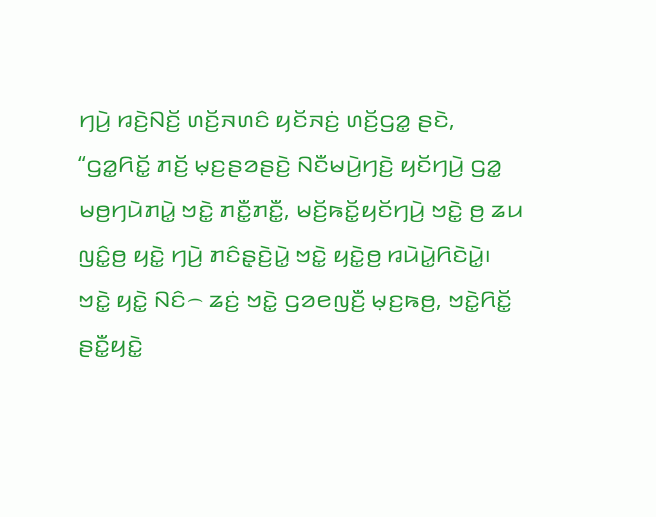ꤚꤣꤧ꤬ ꤙꤢꤧ꤬ꤡꤢꤩ꤬ ꤛꤢꤩ꤬ꤏꤛꤢꤨ ꤟꤢꤩꤏꤢꤦ꤬ ꤛꤢꤩ꤬ꤞꤤ꤭ ꤔꤢꤧ, “ꤞꤤ꤭ꤖꤢꤩ꤭ ꤊꤢꤩ꤬ ꤗ꤫ꤢ꤬ꤔꤤꤔꤢꤧ꤬ ꤡꤢꤪꤗꤣꤧ꤬ꤚꤢꤧ꤬ ꤟꤢꤩꤚꤣꤧ꤬ ꤞꤤ꤭ ꤗꤥ꤬ꤚꤣꤧꤊꤣꤧ꤭ ꤠꤢꤧ꤭ ꤊꤢꤪ꤭ꤊꤢꤪ꤭, ꤗꤢꤩ꤬ꤒꤢꤩ꤭ꤟꤢꤩꤚꤣꤧ꤬ ꤠꤢꤧ꤭ ꤥ꤬ ꤘꤣ ꤜꤢꤨ꤭ꤥ꤬ ꤟꤢꤧ꤭ ꤚꤣꤧ꤬ ꤊꤢꤨꤔ꤫ꤢꤧ꤬ꤣꤧ꤭ ꤠꤢꤧ꤭ ꤟꤢꤧ꤭ꤥ꤬ ꤙꤣꤧꤣꤧ꤭ꤖꤢꤧꤣꤧ꤭꤯ ꤠꤢꤧ꤭ ꤟꤢꤧ꤭ ꤡꤢꤨ꤮ ꤘꤢꤦ꤬ ꤠꤢꤧ꤭ ꤞꤤꤕꤜꤢꤪ꤬ ꤗ꤫ꤢ꤬ꤒꤥ꤬, ꤠꤢꤧ꤭ꤖꤢꤩ꤭ ꤔꤢꤪ꤭ꤟꤢꤧ꤭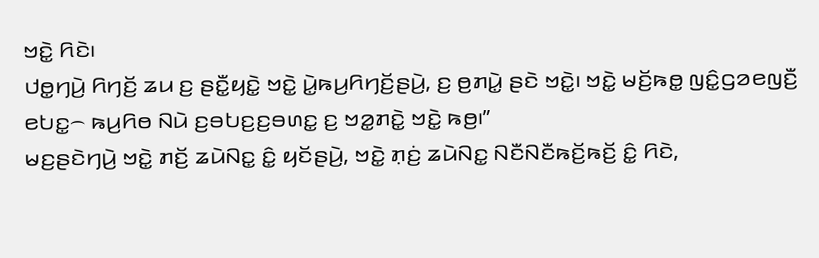ꤠꤢꤧ꤭ ꤖꤢꤧ꤯
ꤓꤥ꤭ꤚꤣꤧ꤬ ꤖꤚꤢꤩ꤬ ꤘꤣ ꤢ꤬ ꤔꤢꤪ꤭ꤟꤢꤧ꤭ ꤠꤢꤧ꤭ ꤣꤧ꤭ꤒꤣ꤬ꤖꤚꤢꤩ꤬ꤔꤣꤧ꤬, ꤢ꤬ ꤥ꤬ꤊꤣꤧ꤭ ꤔꤢꤧ ꤠꤢꤧ꤭꤯ ꤠꤢꤧ꤭ ꤗꤢꤩ꤬ꤒꤥ꤭ ꤜꤢꤨ꤭ꤞꤤꤕꤜꤢꤪ꤬ ꤕꤝꤢ꤭꤮ ꤒꤣ꤬ꤖꤥ ꤡꤣꤧ ꤢ꤬ꤋꤝꤢ꤬ꤢ꤬ꤋꤛꤢ꤭ ꤢ꤬ ꤠꤤ꤭ꤊꤢꤧ꤭ ꤠꤢꤧ꤭ ꤒꤥ꤬꤯”
ꤗꤢ꤬ꤔꤢꤧꤚꤣꤧ꤬ ꤠꤢꤧ꤭ ꤊꤢꤩ꤬ ꤘꤣꤧꤡꤢ꤭ ꤢꤨ꤭ ꤟꤢꤩꤔꤣꤧ꤬, ꤠꤢꤧ꤭ ꤊ꤫ꤢꤦ꤬ ꤘꤣꤧꤡꤢ꤭ ꤡꤢꤪꤡꤢꤪꤒꤢꤩ꤬ꤒꤢꤩ꤬ ꤢꤨ꤭ ꤖꤢꤧ,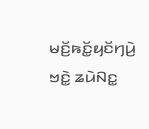ꤗꤢꤩ꤬ꤒꤢꤩ꤭ꤟꤢꤩꤚꤣꤧ꤬ ꤠꤢꤧ꤭ ꤘꤣꤧꤡꤢ꤭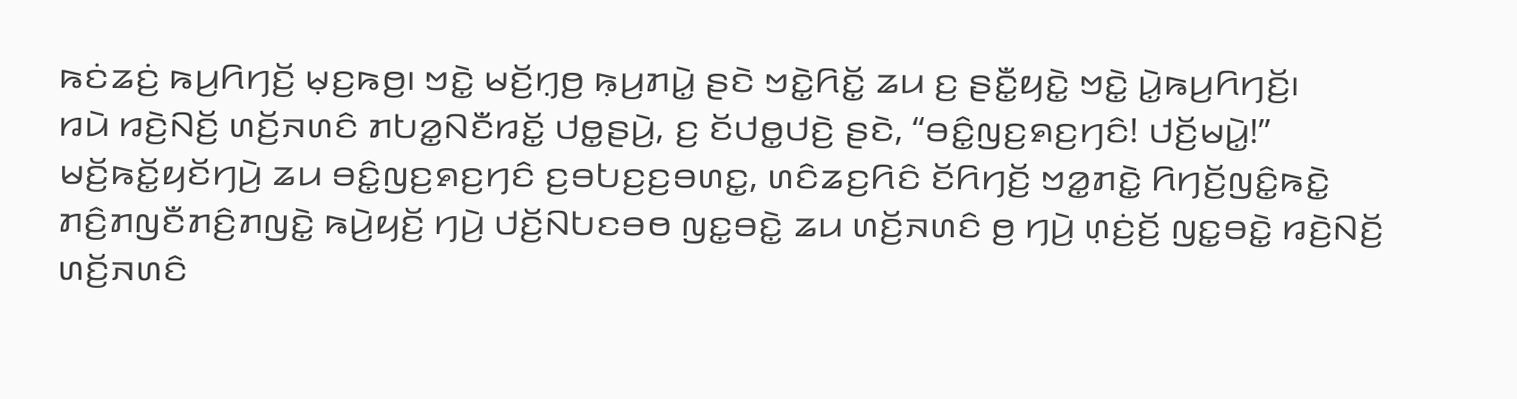ꤒꤢꤦꤘꤢꤦ꤬ ꤒꤣ꤬ꤖꤚꤢꤩ꤬ ꤗ꤫ꤢ꤬ꤒꤥ꤬꤯ ꤠꤢꤧ꤭ ꤗꤢꤩ꤬ꤚ꤫ꤥ꤬ ꤒ꤫ꤣ꤬ꤊꤣꤧ꤭ ꤔꤢꤧ ꤠꤢꤧ꤭ꤖꤢꤩ꤭ ꤘꤣ ꤢ꤬ ꤔꤢꤪ꤭ꤟꤢꤧ꤭ ꤠꤢꤧ꤭ ꤣꤧ꤭ꤒꤣ꤬ꤖꤚꤢꤩ꤬꤯
ꤙꤣꤧ ꤙꤢꤧ꤬ꤡꤢꤩ꤬ ꤛꤢꤩ꤬ꤏꤛꤢꤨ ꤊꤝꤤ꤭ꤡꤢꤪꤙꤢꤩ꤭ ꤓꤥ꤭ꤔꤣꤧ꤬, ꤢ꤬ ꤢꤩꤓꤥ꤭ꤓꤢꤧ꤬ ꤔꤢꤧ, “ꤋꤢꤨ꤭ꤜꤢ꤬ꤎꤢ꤬ꤚꤢꤨ! ꤓꤢꤩ꤬ꤗꤣꤧ꤭!”
ꤗꤢꤩ꤬ꤒꤢꤩ꤭ꤟꤢꤩꤚꤣꤧ꤬ ꤘꤣ ꤋꤢꤨ꤭ꤜꤢ꤬ꤎꤢ꤬ꤚꤢꤨ ꤢ꤬ꤋꤝꤢ꤬ꤢ꤬ꤋꤛꤢ꤭, ꤛꤢꤨꤘꤢ꤬ꤖꤢꤨ ꤢꤩꤖꤚꤢꤩ꤬ ꤠꤤ꤭ꤊꤢꤧ꤭ ꤖꤚꤢꤩ꤬ꤜꤢꤨ꤭ꤒꤢꤧ꤭ ꤊꤢꤨ꤬ꤊꤜꤢꤪꤊꤢꤨ꤬ꤊꤜꤢꤧ꤭ ꤒꤣꤧ꤬ꤟꤢꤩ꤬ ꤚꤣꤧ꤬ ꤓꤢꤩ꤬ꤡꤝꤢꤋꤥ ꤜꤢ꤭ꤋꤢꤧ꤭ ꤘꤣ ꤛꤢꤩ꤬ꤏꤛꤢꤨ ꤥ꤬ ꤚꤣꤧ꤬ ꤛ꤫ꤢꤦ꤬ꤢꤩ꤬ ꤜꤢ꤭ꤋꤢꤧ꤭ ꤙꤢꤧ꤬ꤡꤢꤩ꤬ ꤛꤢꤩ꤬ꤏꤛꤢꤨ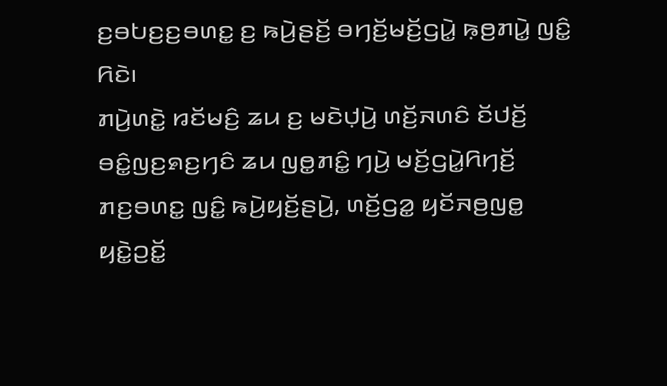ꤢ꤬ꤋꤝꤢ꤬ꤢ꤬ꤋꤛꤢ꤭ ꤢ꤬ ꤒꤣꤧ꤬ꤔꤢꤩ꤬ ꤋꤚꤢꤩ꤬ꤗꤢꤩ꤬ꤞꤣꤧ꤭ ꤒ꤫ꤥ꤬ꤊꤣꤧ꤭ ꤜꤢꤨ꤭ ꤖꤢꤧ꤯
ꤊꤣꤧ꤬ꤛꤢꤧ꤭ ꤙꤢꤩꤗꤢꤨ꤬ ꤘꤣ ꤢ꤬ ꤗꤢꤧꤓ꤫ꤣꤧ꤬ ꤛꤢꤩ꤬ꤏꤛꤢꤨ ꤢꤩꤓꤢꤩ꤬ ꤋꤢꤨ꤭ꤜꤢ꤬ꤎꤢ꤬ꤚꤢꤨ ꤘꤣ ꤜꤥ꤭ꤊꤢꤨ꤭ ꤚꤣꤧ꤬ ꤗꤢꤩ꤬ꤞꤣꤧ꤭ꤖꤚꤢꤩ꤬ ꤊꤢ꤬ꤋꤛꤢ꤭ ꤜꤢꤨ꤭ ꤒꤣꤧ꤬ꤟꤢꤩ꤬ꤔꤣꤧ꤬, ꤛꤢꤩ꤬ꤞꤤ꤭ ꤟꤢꤩꤏꤥ꤬ꤜꤥ꤭ ꤟꤢꤧ꤭ꤑꤢꤩ꤭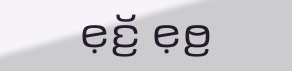ꤕ꤫ꤢꤩ꤬ ꤕ꤫ꤥ꤬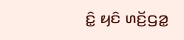ꤢꤨ꤭ ꤟꤢꤨ ꤛꤢꤩ꤬ꤞꤤ꤭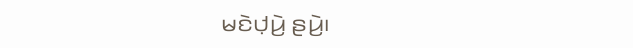ꤗꤢꤧꤓ꤫ꤣꤧ꤬ ꤔꤣꤧ꤬꤯